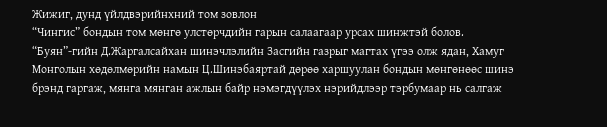Жижиг, дунд үйлдвэрийнхний том зовлон
“Чингис” бондын том мөнгө улстөрчдийн гарын салаагаар урсах шинжтэй болов. “Буян”-гийн Д.Жаргалсайхан шинэчлэлийн Засгийн газрыг магтах үгээ олж ядан, Хамуг Монголын хөдөлмөрийн намын Ц.Шинэбаяртай дөрөө харшуулан бондын мөнгөнөөс шинэ брэнд гаргаж, мянга мянган ажлын байр нэмэгдүүлэх нэрийдлээр тэрбумаар нь салгаж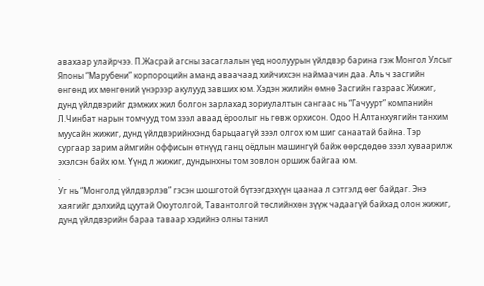авахаар улайрчээ. П.Жасрай агсны засаглалын үед ноолуурын үйлдвэр барина гэж Монгол Улсыг Японы “Марубени” корпороцийн аманд аваачаад хийчихсэн наймаачин даа. Аль ч засгийн өнгөнд их мөнгөний үнэрээр акулууд завших юм. Хэдэн жилийн өмнө Засгийн газраас Жижиг, дунд үйлдвэрийг дэмжих жил болгон зарлахад зориулалтын сангаас нь “Гачуурт” компанийн Л.Чинбат нарын томчууд том зээл аваад ёроолыг нь гөвж орхисон. Одоо Н.Алтанхуягийн танхим муусайн жижиг, дунд үйлдвэрийнхэнд барьцаагүй зээл олгох юм шиг санаатай байна. Тэр сургаар зарим аймгийн оффисын өтнүүд ганц оёдлын машингүй байж өөрсдөдөө зээл хуваарилж эхэлсэн байх юм. Үүнд л жижиг, дундынхны том зовлон оршиж байгаа юм.
.
Уг нь “Монголд үйлдвэрлэв” гэсэн шошготой бүтээгдэхүүн цаанаа л сэтгэлд өег байдаг. Энэ хаягийг дэлхийд цуутай Оюутолгой, Тавантолгой төслийнхөн зүүж чадаагүй байхад олон жижиг, дунд үйлдвэрийн бараа таваар хэдийнэ олны танил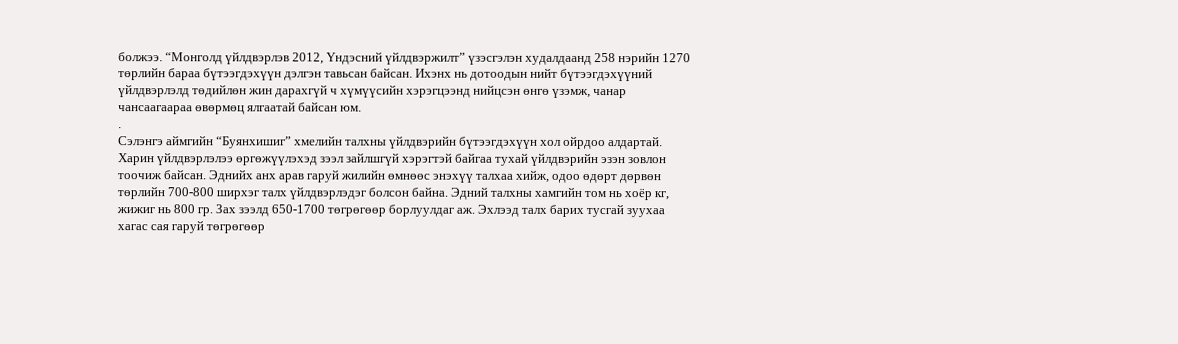болжээ. “Монголд үйлдвэрлэв 2012, Үндэсний үйлдвэржилт” үзэсгэлэн худалдаанд 258 нэрийн 1270 төрлийн бараа бүтээгдэхүүн дэлгэн тавьсан байсан. Ихэнх нь дотоодын нийт бүтээгдэхүүний үйлдвэрлэлд төдийлөн жин дарахгүй ч хүмүүсийн хэрэгцээнд нийцсэн өнгө үзэмж, чанар чансаагаараа өвөрмөц ялгаатай байсан юм.
.
Сэлэнгэ аймгийн “Буянхишиг” хмелийн талхны үйлдвэрийн бүтээгдэхүүн хол ойрдоо алдартай. Харин үйлдвэрлэлээ өргөжүүлэхэд зээл зайлшгүй хэрэгтэй байгаа тухай үйлдвэрийн эзэн зовлон тоочиж байсан. Эднийх анх арав гаруй жилийн өмнөөс энэхүү талхаа хийж, одоо өдөрт дөрвөн төрлийн 700-800 ширхэг талх үйлдвэрлэдэг болсон байна. Эдний талхны хамгийн том нь хоёр кг, жижиг нь 800 гр. Зах зээлд 650-1700 төгрөгөөр борлуулдаг аж. Эхлээд талх барих тусгай зуухаа хагас сая гаруй төгрөгөөр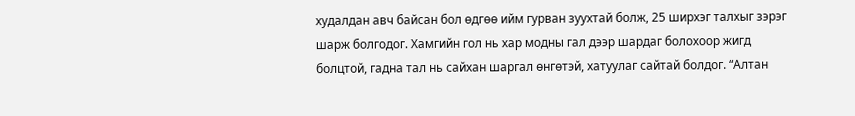худалдан авч байсан бол өдгөө ийм гурван зуухтай болж, 25 ширхэг талхыг зэрэг шарж болгодог. Хамгийн гол нь хар модны гал дээр шардаг болохоор жигд болцтой, гадна тал нь сайхан шаргал өнгөтэй, хатуулаг сайтай болдог. “Алтан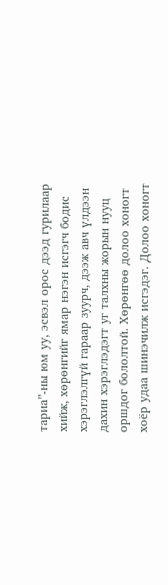тариа”-ны юм уу, эсвэл орос дээд гурилаар хийж, хөрөнгийг ямар нэгэн исгэгч бодис хэрэглэлгүй гараар зуурч, дээж авч үлдээн дахин хэрэглэдэгт уг талхны жорын нууц оршдог бололтой. Хөрөнгөө долоо хоногт хоёр удаа шинэчилж исгэдэг. Долоо хоногт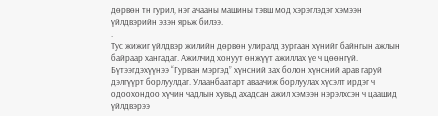дөрвөн тн гурил, нэг ачааны машины тэвш мод хэрэглэдэг хэмээн үйлдвэрийн эзэн ярьж билээ.
.
Тус жижиг үйлдвэр жилийн дөрвөн улиралд зургаан хүнийг байнгын ажлын байраар хангадаг. Ажилчид хонуут өнжүүт ажиллах үе ч цөөнгүй. Бүтээгдэхүүнээ “Гурван мэргэд” хүнсний зах болон хүнсний арав гаруй дэлгүүрт борлуулдаг. Улаанбаатарт аваачиж борлуулах хүсэлт ирдэг ч одоохондоо хүчин чадлын хувьд ахадсан ажил хэмээн нэрэлхсэн ч цаашид үйлдвэрээ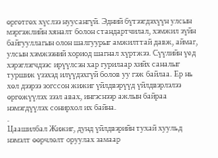өргөтгөх хүслээ нуусангүй. Эдний бүтээгдэхүүн улсын мэргэжлийн хяналт болон стандартчилал, хэмжил зүйн байгууллагын олон шалгуурыг амжилттай давж, аймаг, улсын хэмжээний хориод шагнал хүртжээ. Сүүлийн үед хэрэглэгчдээс ирүүлсэн хар гурилаар хийх саналыг туршиж үзэхэд илүүдэхгүй болов уу гэж байлаа. Ер нь хөл дээрээ зогссон жижиг үйлдвэрүүд үйлдвэрлэлээ өргөжүүлэх зээл авах, ингэснээр ажлын байраа нэмэгдүүлэх сонирхол их байна.
.
Цаашилбал Жижиг, дунд үйлдвэрийн тухай хуульд нэмэлт өөрчлөлт оруулах замаар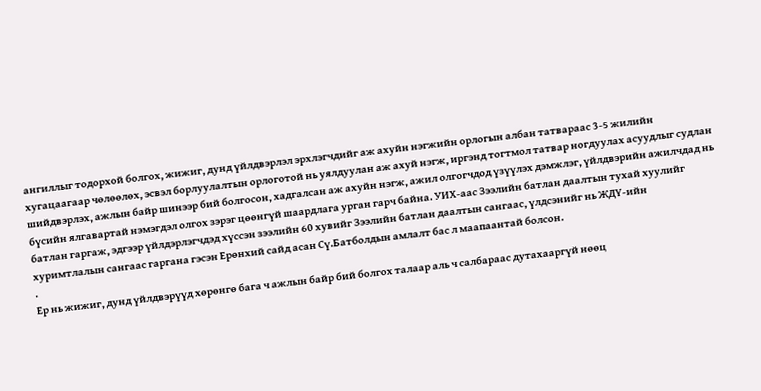ангиллыг тодорхой болгох, жижиг, дунд үйлдвэрлэл эрхлэгчдийг аж ахуйн нэгжийн орлогын албан татвараас 3-5 жилийн хугацаагаар чөлөөлөх, эсвэл борлуулалтын орлоготой нь уялдуулан аж ахуй нэгж, иргэнд тогтмол татвар ногдуулах асуудлыг судлан шийдвэрлэх, ажлын байр шинээр бий болгосон, хадгалсан аж ахуйн нэгж, ажил олгогчдод үзүүлэх дэмжлэг, үйлдвэрийн ажилчдад нь бүсийн ялгавартай нэмэгдэл олгох зэрэг цөөнгүй шаардлага урган гарч байна. УИХ-аас Зээлийн батлан даалтын тухай хуулийг батлан гаргаж, эдгээр үйлдэрлэгчдэд хүссэн зээлийн 60 хувийг Зээлийн батлан даалтын сангаас, үлдсэнийг нь ЖДҮ-ийн хуримтлалын сангаас гаргана гэсэн Ерөнхий сайд асан Сү.Батболдын амлалт бас л маапаантай болсон.
.
Ер нь жижиг, дунд үйлдвэрүүд хөрөнгө бага ч ажлын байр бий болгох талаар аль ч салбараас дутахааргүй нөөц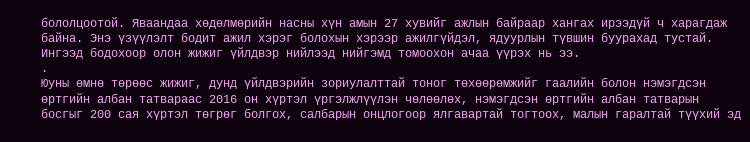бололцоотой. Яваандаа хөдөлмөрийн насны хүн амын 27 хувийг ажлын байраар хангах ирээдүй ч харагдаж байна. Энэ үзүүлэлт бодит ажил хэрэг болохын хэрээр ажилгүйдэл, ядуурлын түвшин буурахад тустай. Ингээд бодохоор олон жижиг үйлдвэр нийлээд нийгэмд томоохон ачаа үүрэх нь ээ.
.
Юуны өмнө төрөөс жижиг, дунд үйлдвэрийн зориулалттай тоног төхөөрөмжийг гаалийн болон нэмэгдсэн өртгийн албан татвараас 2016 он хүртэл үргэлжлүүлэн чөлөөлөх, нэмэгдсэн өртгийн албан татварын босгыг 200 сая хүртэл төгрөг болгох, салбарын онцлогоор ялгавартай тогтоох, малын гаралтай түүхий эд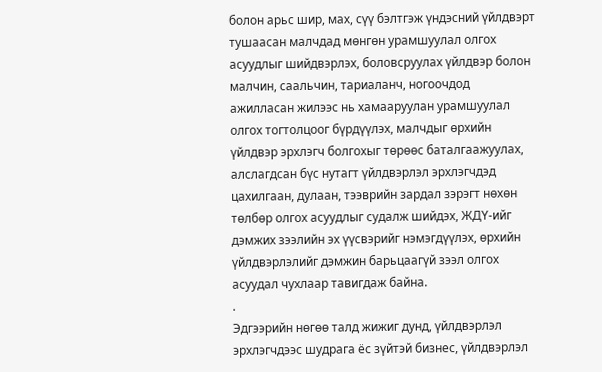болон арьс шир, мах, сүү бэлтгэж үндэсний үйлдвэрт тушаасан малчдад мөнгөн урамшуулал олгох асуудлыг шийдвэрлэх, боловсруулах үйлдвэр болон малчин, саальчин, тариаланч, ногоочдод ажилласан жилээс нь хамааруулан урамшуулал олгох тогтолцоог бүрдүүлэх, малчдыг өрхийн үйлдвэр эрхлэгч болгохыг төрөөс баталгаажуулах, алслагдсан бүс нутагт үйлдвэрлэл эрхлэгчдэд цахилгаан, дулаан, тээврийн зардал зэрэгт нөхөн төлбөр олгох асуудлыг судалж шийдэх, ЖДҮ-ийг дэмжих зээлийн эх үүсвэрийг нэмэгдүүлэх, өрхийн үйлдвэрлэлийг дэмжин барьцаагүй зээл олгох асуудал чухлаар тавигдаж байна.
.
Эдгээрийн нөгөө талд жижиг дунд, үйлдвэрлэл эрхлэгчдээс шудрага ёс зүйтэй бизнес, үйлдвэрлэл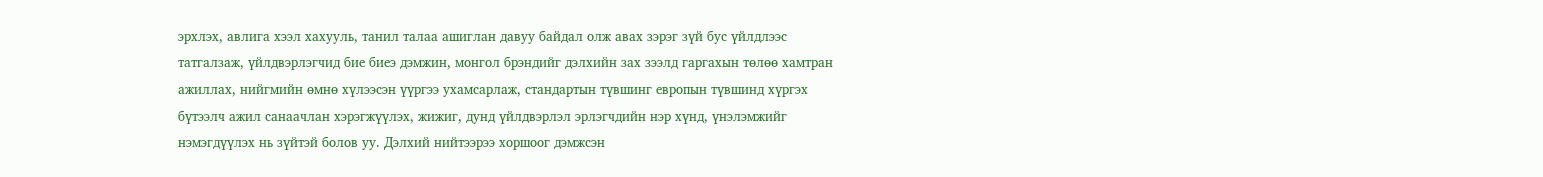эрхлэх, авлига хээл хахууль, танил талаа ашиглан давуу байдал олж авах зэрэг зүй бус үйлдлээс татгалзаж, үйлдвэрлэгчид бие биеэ дэмжин, монгол брэндийг дэлхийн зах зээлд гаргахын төлөө хамтран ажиллах, нийгмийн өмнө хүлээсэн үүргээ ухамсарлаж, стандартын түвшинг европын түвшинд хүргэх бүтээлч ажил санаачлан хэрэгжүүлэх, жижиг, дунд үйлдвэрлэл эрлэгчдийн нэр хүнд, үнэлэмжийг нэмэгдүүлэх нь зүйтэй болов уу. Дэлхий нийтээрээ хоршоог дэмжсэн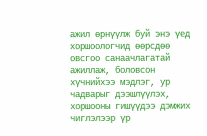ажил өрнүүлж буй энэ үед хоршоологчид өөрсдөө овсгоо санаачлагатай ажиллаж, боловсон хүчнийхээ мэдлэг, ур чадварыг дээшлүүлэх, хоршооны гишүүдээ дэмжих чиглэлээр үр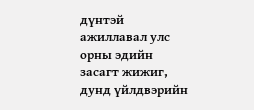дүнтэй ажиллавал улс орны эдийн засагт жижиг, дунд үйлдвэрийн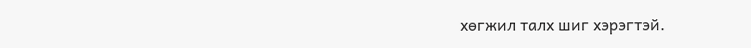хөгжил талх шиг хэрэгтэй.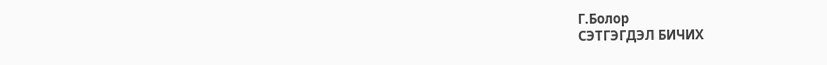Г.Болор
СЭТГЭГДЭЛ БИЧИХ